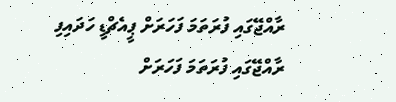ރާއްޖޭގައި ފުރަތަމަ ފަހަރަށް ޕީއެޗްޑީ ހަދައިފި
ރާއްޖޭގައި ފުރަތަމަ ފަހަރަށް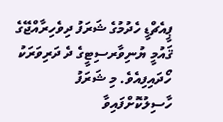ޕީއެޗްޑީ ހެދުމުގެ ޝަރަފު ދިވެހިރާއްޖޭގެ ޤައުމީ ޔުނިވާރސިޓީގެ ދެ ދަރިވަރަކު ހޯދައިފިއެވެ. މި ޝަރަފު ހާސިލުކޮށްފައިވާ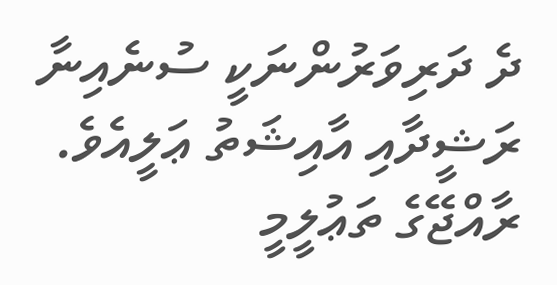ދެ ދަރިވަރުންނަކީ ސުނެއިނާ ރަޝީދާއި އާއިޝަތު ޢަލީއެވެ.
ރާއްޖޭގެ ތަޢުލީމީ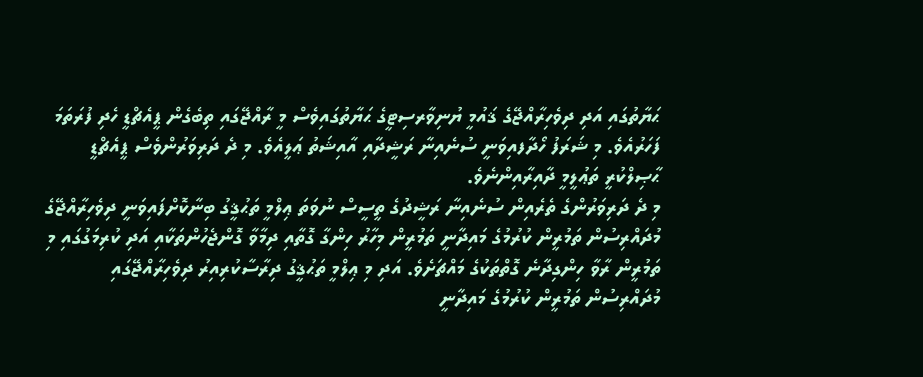ޙަޔާތުގައި އަދި ދިވެހިރާއްޖޭގެ ޤައުމީ ޔުނިވާރސިޓީގެ ޙަޔާތުގައިވެސް މީ ރާއްޖޭގައި ތިބެގެން ޕީއެޗްޑީ ހެދި ފުރަތަމަ ފަހަރުއެވެ. މި ޝަރަފު ހޯދާފއިވަނީ ސުނެއިނާ ރަޝީދާއި އާއިޝަތު ޢަލީއެވެ. މި ދެ ދަރިވަރުންވެސް ޕީއެޗްޑީ ޙާޞިލްކުރީ ތަޢުލީމީ ދާއިރާއިންނެވެ.
މި ދެ ދަރިވަރުންގެ ތެރެއިން ސުނެއިނާ ރަޝީދުގެ ތީސީސް ނުވަތަ ޢިލްމީ ތަޙުޤީގު ބިނާކޮށްފައިވަނީ ދިވެހިރާއްޖޭގެ މުދައްރިސުން ތަމުރީން ކުރުމުގެ މައިދާނީ ތަމުރީން މިހާރު ހިންގާ ގޮތާއި ދިމާވާ ގޮންޖެހުންތަކާއި އަދި ކުރިމަގުގައި މި ތަމުރީން ރާވާ ހިންގިދާނެ ގޮތްތަކުގެ މައްޗަށެވެ. އަދި މި ޢިލްމީ ތަޙުޤީގު ދިރާސާކުރިއިރު ދިވެހިރާއްޖޭގައި މުދައްރިސުން ތަމުރީން ކުރުމުގެ މައިދާނީ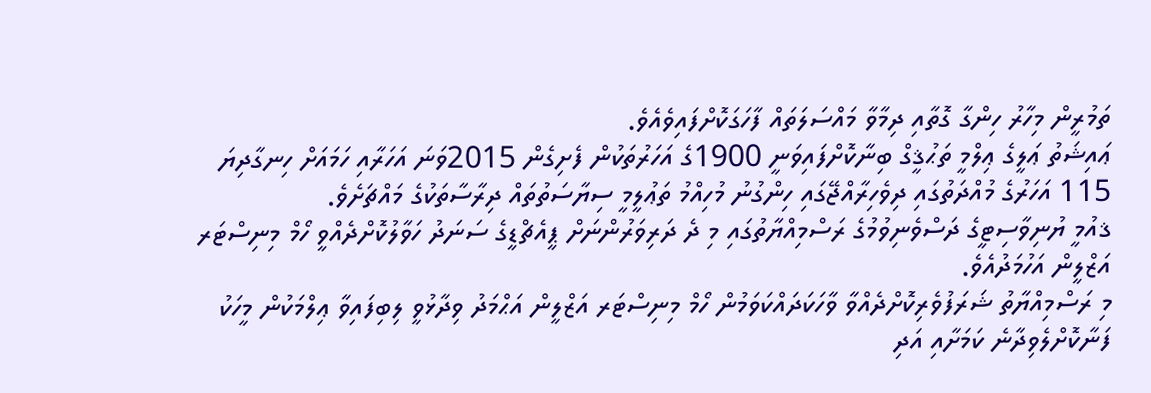ތަމުރީން މިހާރު ހިންގާ ގޮތާއި ދިމާވާ މައްސަލަތައް ފާހަގަކޮށްފައިވެއެވެ.
ޢައިޝަތު ޢަލީގެ ޢިލްމީ ތަޙުޤީގް ބިނާކޮށްފައިވަނީ 1900ގެ އަހަރުތަކުން ފެށިގެން 2015ވަނަ އަހަރާއި ހަމައަށް ހިނގާދިޔަ 115 އަހަރުގެ މުއްދަތުގައި ދިވެހިރާއްޖޭގައި ހިންގުނު މުހިއްމު ތަޢުލީމީ ސިޔާސަތުތައް ދިރާސާތަކުގެ މައްޗަށެވެ.
ޤއުމީ ޔުނިވާސިޓީގެ ދަސްވެނިވުމުގެ ރަސްމިއްޔާތުގައި މި ދެ ދަރިވަރުންނަށް ޕީއެޗްޑީގެ ސަނަދު ހަވާލުކޮށްދެއްވީ ހޯމް މިނިސްޓަރ އަޒްލީން އަހުމަދުއެވެ.
މި ރަސްމިއްޔާތު ޝަރަފުވެރިކޮށްދެއްވާ ވާހަކަދައްކަވަމުން ހޯމް މިނިސްޓަރ އަޒްލީން އަޙްމަދު ވިދާޅުވީ ލިބިފައިވާ ޢިލްމަކުން މީހަކު ފަނާކޮށްލެވިދާނެ ކަމަށާއި އަދި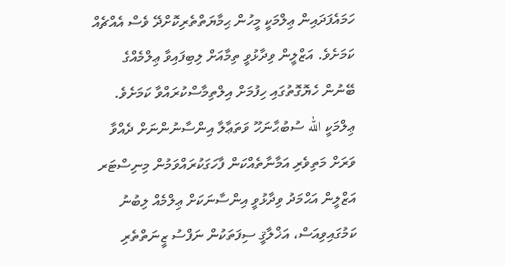ހަމައެފަދައިން ޢިލްމަކީ މީހުން ޙިމާޔަތްތެރިކޮށްދޭ ވެސް އެއްޗެއް ކަމަށެވެ. އަޒްލީން ވިދާޅުވީ ތިމާއަށް ލިބިފައިވާ ޢިލްމެއްގެ ބޭނުން ހެޔޮގޮތުގައި ހިފުމަށް އިލްތިމާސްކުރައްވާ ކަމަށެވެ. ޢިލްމަކީ الله ސުބުޙާނަހޫ ވަތަޢާލާ އިންސާނުންނަށް ދެއްވާ ވަރަށް މަތިވެރި އަމާނާތެއްކަން ފާހަގަކުރައްވަމުން މިނިސްޓަރ އަޒްލީން އަޙްމަދު ވިދާޅުވީ އިންސާނަކަށް ޢިލްމެއް ލިބުނު ކަމުގައިވިއަސް، އަޚްލާޤީ ސިފަތަކުން ނަފްސު ޒީނަތްތެރި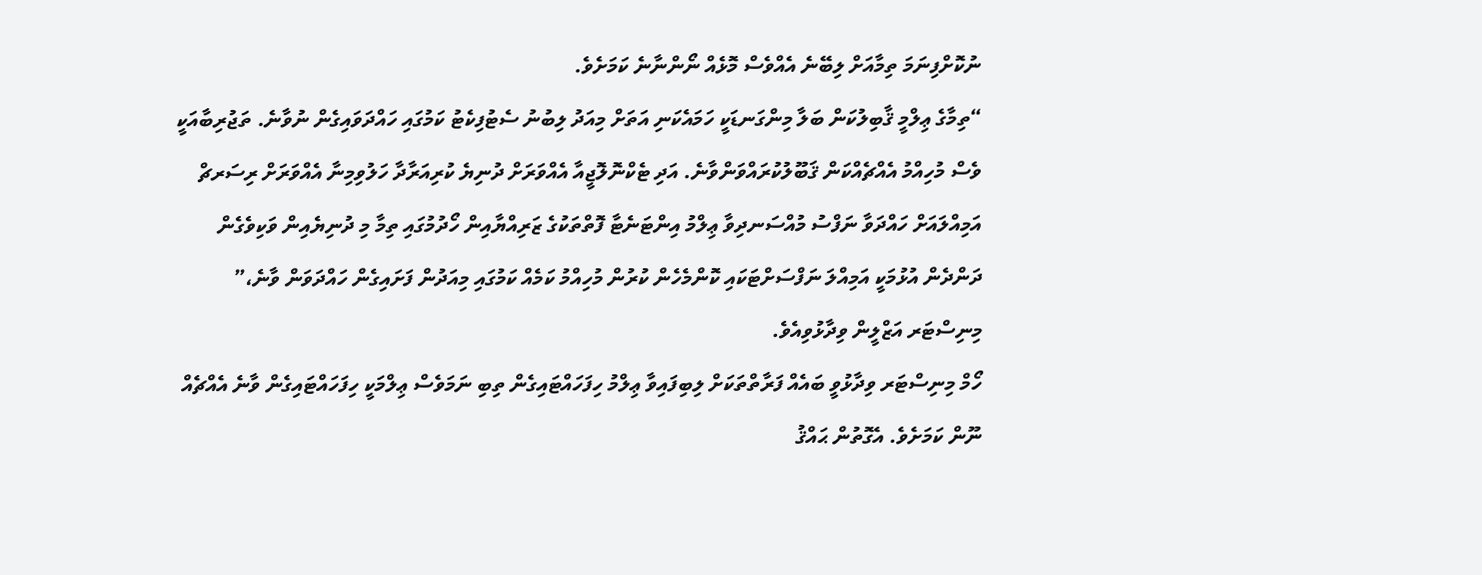ނުކޮށްފިނަމަ ތިމާއަށް ލިބޭނެ އެއްވެސް މޮޅެއް ނޯންނާނެ ކަމަށެވެ.
“ތިމާގެ ޢިލްމީ ޤާބިލުކަން ބަލާ މިންގަނޑަކީ ހަމައެކަނި އަތަށް މިއަދު ލިބުނު ސެޓުފިކެޓު ކަމުގައި ހައްދަވައިގެން ނުވާނެ. ތަޖުރިބާއަކީ ވެސް މުހިއްމު އެއްޗެއްކަން ޤަބޫލުކުރައްވަންވާނެ. އަދި ޓެކްނޮލޮޖީއާ އެއްވަރަށް ދުނިޔެ ކުރިއަރާދާ ހަލުވިމިނާ އެއްވަރަށް ރިސަރޗް އަމިއްލައަށް ހައްދަވާ ނަފްސު މުއްސަނދިވާ ޢިލްމު އިންޓަނެޓާ ފޮތްތަކުގެ ޒަރިއްޔާއިން ހޯދުމުގައި ތިމާ މި ދުނިޔެއިން ވަކިވެގެން ދަންދެން އުޅުމަކީ އަމިއްލަ ނަފްސަށްޓަކައި ކޮންމެހެން ކުރުން މުހިއްމު ކަމެއް ކަމުގައި މިއަދުން ފަށައިގެން ހައްދަވަން ވާނެ،” މިނިސްޓަރ އަޒްލީން ވިދާޅުވިއެވެ.
ހޯމް މިނިސްޓަރ ވިދާޅުވީ ބައެއް ފަރާތްތަކަށް ލިބިފައިވާ ޢިލްމު ހިފަހައްޓައިގެން ތިބި ނަމަވެސް ޢިލްމަކީ ހިފަހައްޓައިގެން ވާނެ އެއްޗެއް ނޫން ކަމަށެވެ. އެގޮތުން ޙައްޤު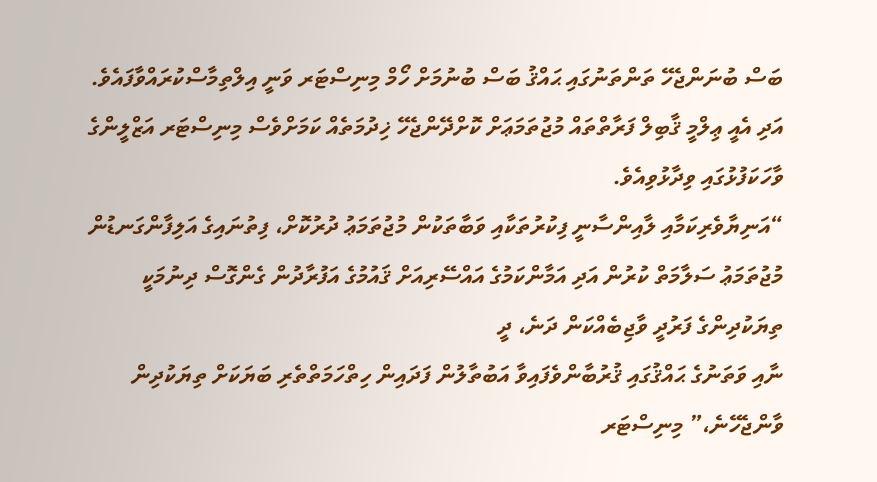ބަސް ބުނަންޖެހޭ ތަންތަނުގައި ޙައްޤު ބަސް ބުނުމަށް ހޯމް މިނިސްޓަރ ވަނީ އިލްތިމާސްކުރައްވާފައެވެ. އަދި އެއީ ޢިލްމީ ޤާބިލް ފަރާތްތައް މުޖުތަމަޢަށް ކޮށްދޭންޖެހޭ ޚިދުމަތެއް ކަމަށްވެސް މިނިސްޓަރ އަޒްލީންގެ ވާހަކަފުޅުގައި ވިދާޅުވިއެވެ.
“އަނިޔާވެރިކަމާއި ލާއިންސާނީ ފިކުރުތަކާއި ވަބާތަކުން މުޖުތަމަޢު ދުރުކޮށް، ފިތުނައިގެ އަލިފާންގަނޑުން މުޖުތަމަޢު ސަލާމަތް ކުރުން އަދި އަމާންކަމުގެ އައްސޭރިއަށް ޤައުމުގެ އަފުރާދުން ގެންގޮސް ދިނުމަކީ ތިޔަކުދިންގެ ފަރުދީ ވާޖިބެއްކަން ދަނެ، ދީ
ނާއި ވަތަނުގެ ޙައްޤުގައި ޤުރުބާންވެފައިވާ އަބުތާލުން ފަދައިން ހިތްހަމަތްތެރި ބަޔަކަށް ތިޔަކުދިން ވާންޖެހޭނެ،” މިނިސްޓަރ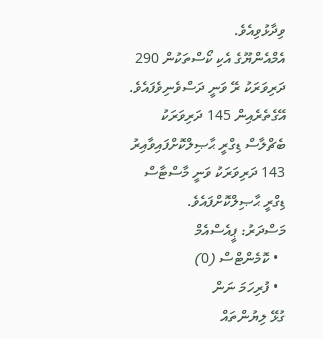ވިދާޅުވިއެވެ.
އެމްއެންޔޫގެ އެކި ކޯސްތަކުން 290 ދަރިވަރަކު ރޭ ވަނީ ދަސްވެނިވެފައެވެ. އޭގެތެރެއިން 145 ދަރިވަރަކު ބެޗްލާސް ޑިގްރީ ޙާޞިލްކޮށްފައިވާއިރު 143 ދަރިވަރަކު ވަނީ މާސްޓާސް ޑިގްރީ ޙާޞިލްކޮށްފައެވެ.
މަސްދަރު: ޕީއެސްއެމް
  • ކޮމެންޓްސް (0)
  • ފުރިހަމަ ނަން
ގުޅޭ ލިޔުންތައް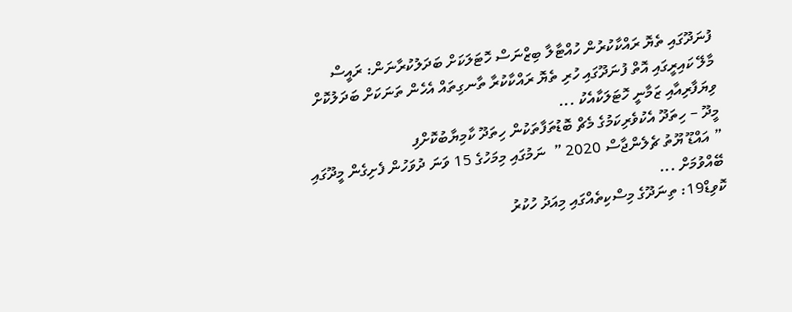ފުނަދޫގައި ތެޔޮ ރައްކާކުރުން ހުއްޓާލާ ބިޒްނަސް ހޮޓަލަކަށް ބަދަލުކުރާނަން: ރައީސް
މާލޭ ކައިރީގައި އޮތް ފުނަދޫގައި ހުރި ތެޔޮ ރައްކާކުރާ ތާނގިތައް އެހެން ތަނަކަށް ބަދަލުކޮށް ވިޔަފާރިއާއި ޒަމާނީ ހޮޓަލަކާއެކު ...
މީދޫ – ހިތަދޫ އެކުވެރިކަމުގެ މެޗް ބޮޑުތަފާތަކުން ހިތަދޫ ކާމިޔާބުކޮށްފި
” އައްޑޫ ޔޫތު ޗެލެންޖާސް 2020 ”  ނަމުގައި މިމަހުގެ 15 ވަނަ ދުވަހުން ފެށިގެން މީދޫގައި ބޭއްވުމަށް ...
ކޮވިޑް19: ތިނަދޫގެ މިސްކިތެއްގައި މިއަދު ހުކުރު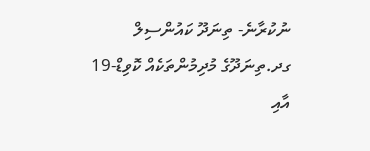ނުކުރާނެ- ތިނަދޫ ކައުންސިލް
ގދ.ތިނަދޫގެ މުދިމުންތަކެއް ކޮވިޑް-19 އާއި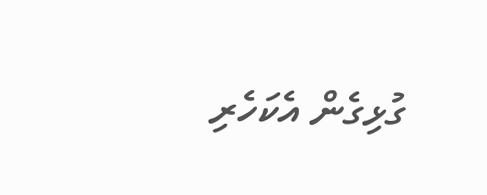ގުޅިގެން އެކަހެރި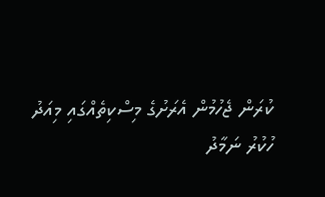ކުރަން ޖެހުމުން އެރަށުގެ މިސްކިތެއްގައި މިއަދު  ހުކުރު ނަމާދު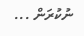ނުކުރަން ...